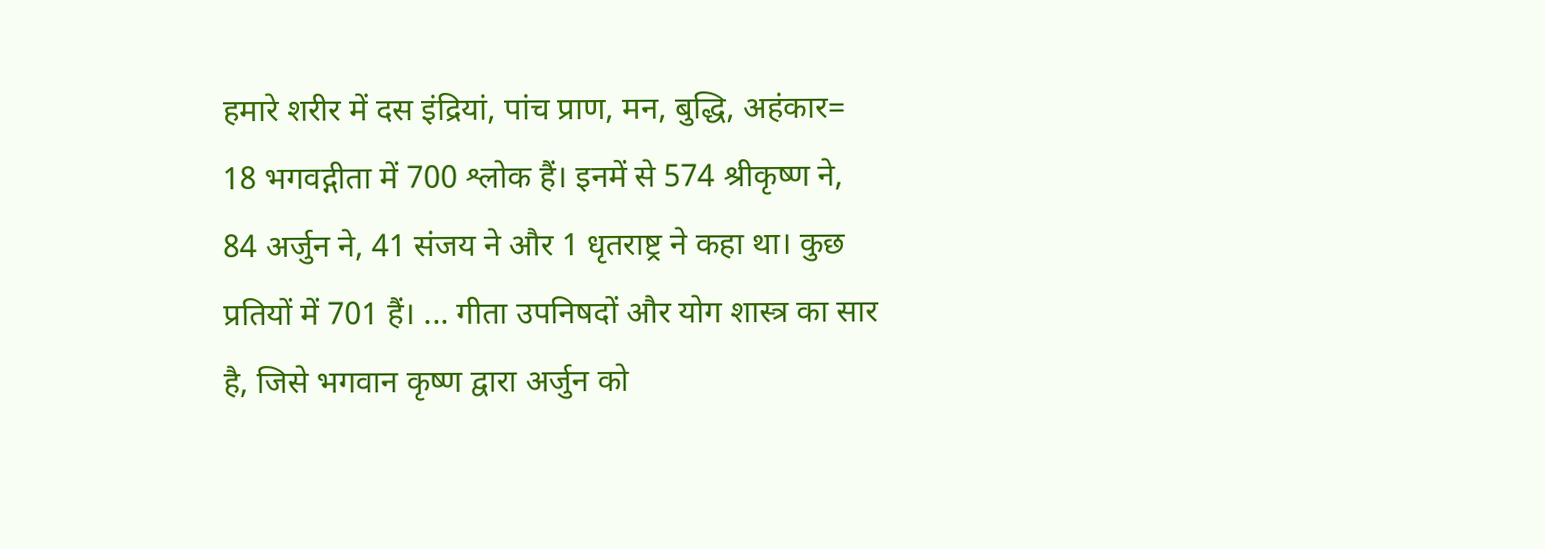हमारे शरीर में दस इंद्रियां, पांच प्राण, मन, बुद्धि, अहंकार= 18 भगवद्गीता में 700 श्लोक हैं। इनमें से 574 श्रीकृष्ण ने, 84 अर्जुन ने, 41 संजय ने और 1 धृतराष्ट्र ने कहा था। कुछ प्रतियों में 701 हैं। ... गीता उपनिषदों और योग शास्त्र का सार है, जिसे भगवान कृष्ण द्वारा अर्जुन को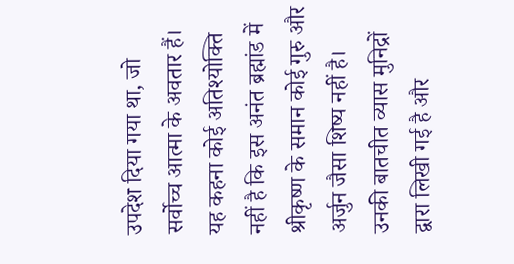उपदेश दिया गया था, जो सर्वोच्च आत्मा के अवतार हैं। यह कहना कोई अतिश्योक्ति नहीं है कि इस अनंत ब्रह्मांड में श्रीकृष्ण के समान कोई गुरु और अर्जुन जैसा शिष्य नहीं है। उनकी बातचीत व्यास मुनिद्रों द्वारा लिखी गई है और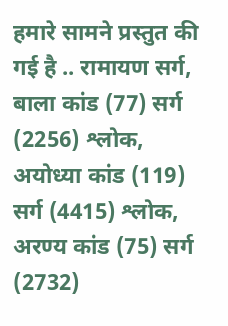हमारे सामने प्रस्तुत की गई है .. रामायण सर्ग, बाला कांड (77) सर्ग (2256) श्लोक, अयोध्या कांड (119) सर्ग (4415) श्लोक, अरण्य कांड (75) सर्ग (2732)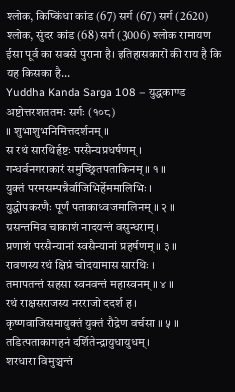श्लोक, किष्किंधा कांड (67) सर्ग (67) सर्ग (2620) श्लोक, सुंदर कांड (68) सर्ग (3006) श्लोक रामायण ईसा पूर्व का सबसे पुराना है। इतिहासकारों की राय है कि यह किसका है...
Yuddha Kanda Sarga 108 – युद्धकाण्ड अष्टोत्तरशततमः सर्गः (१०८)
॥ शुभाशुभनिमित्तदर्शनम् ॥
स रथं सारथिर्हृष्टः परसैन्यप्रधर्षणम् ।
गन्धर्वनगराकारं समुच्छ्रितपताकिनम् ॥ १ ॥
युक्तं परमसम्पन्नैर्वाजिभिर्हेममालिभिः ।
युद्धोपकरणैः पूर्णं पताकाध्वजमालिनम् ॥ २ ॥
ग्रसन्तमिव चाकाशं नादयन्तं वसुन्धराम् ।
प्रणाशं परसैन्यानां स्वसैन्यानां प्रहर्षणम् ॥ ३ ॥
रावणस्य रथं क्षिप्रं चोदयामास सारथिः ।
तमापतन्तं सहसा स्वनवन्तं महास्वनम् ॥ ४ ॥
रथं राक्षसराजस्य नरराजो ददर्श ह ।
कृष्णवाजिसमायुक्तं युक्तं रौद्रेण वर्चसा ॥ ५ ॥
तडित्पताकागहनं दर्शितेन्द्रायुधायुधम् ।
शरधारा विमुञ्चन्तं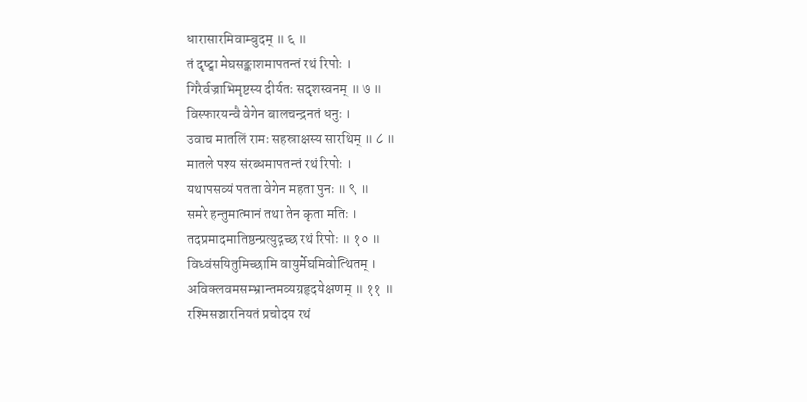धारासारमिवाम्बुदम् ॥ ६ ॥
तं दृष्ट्वा मेघसङ्काशमापतन्तं रथं रिपोः ।
गिरैर्वज्राभिमृष्टस्य दीर्यतः सदृशस्वनम् ॥ ७ ॥
विस्फारयन्वै वेगेन बालचन्द्रनतं धनुः ।
उवाच मातलिं रामः सहस्राक्षस्य सारथिम् ॥ ८ ॥
मातले पश्य संरब्धमापतन्तं रथं रिपोः ।
यथापसव्यं पतता वेगेन महता पुनः ॥ ९ ॥
समरे हन्तुमात्मानं तथा तेन कृता मतिः ।
तदप्रमादमातिष्ठन्प्रत्युद्गच्छ रथं रिपोः ॥ १० ॥
विध्वंसयितुमिच्छामि वायुर्मेघमिवोत्थितम् ।
अविक्लवमसम्भ्रान्तमव्यग्रहृदयेक्षणम् ॥ ११ ॥
रश्मिसञ्चारनियतं प्रचोदय रथं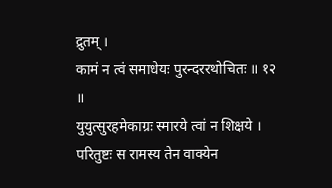द्रुतम् ।
कामं न त्वं समाधेयः पुरन्दररथोचितः ॥ १२ ॥
युयुत्सुरहमेकाग्रः स्मारये त्वां न शिक्षये ।
परितुष्टः स रामस्य तेन वाक्येन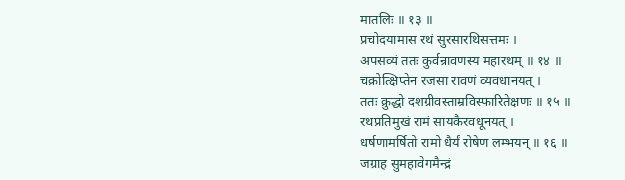मातलिः ॥ १३ ॥
प्रचोदयामास रथं सुरसारथिसत्तमः ।
अपसव्यं ततः कुर्वन्रावणस्य महारथम् ॥ १४ ॥
चक्रोत्क्षिप्तेन रजसा रावणं व्यवधानयत् ।
ततः क्रुद्धो दशग्रीवस्ताम्रविस्फारितेक्षणः ॥ १५ ॥
रथप्रतिमुखं रामं सायकैरवधूनयत् ।
धर्षणामर्षितो रामो धैर्यं रोषेण लम्भयन् ॥ १६ ॥
जग्राह सुमहावेगमैन्द्रं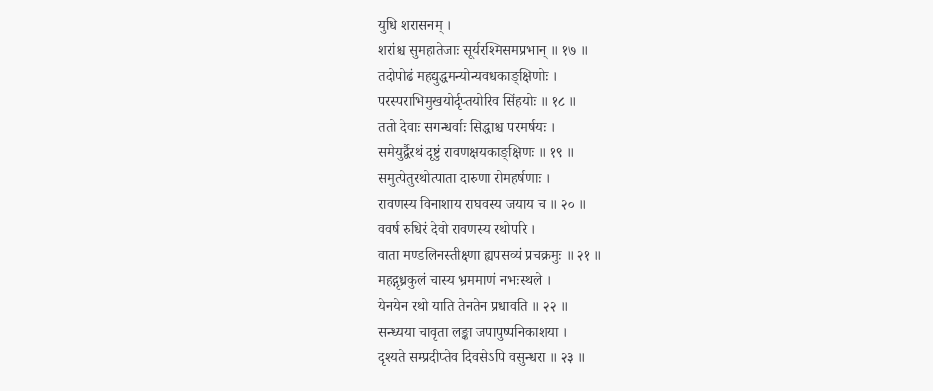युधि शरासनम् ।
शरांश्च सुमहातेजाः सूर्यरश्मिसमप्रभान् ॥ १७ ॥
तदोपोढं महद्युद्धमन्योन्यवधकाङ्क्षिणोः ।
परस्पराभिमुखयोर्दृप्तयोरिव सिंहयोः ॥ १८ ॥
ततो देवाः सगन्धर्वाः सिद्धाश्च परमर्षयः ।
समेयुर्द्वैरथं दृष्टुं रावणक्षयकाङ्क्षिणः ॥ १९ ॥
समुत्पेतुरथोत्पाता दारुणा रोमहर्षणाः ।
रावणस्य विनाशाय राघवस्य जयाय च ॥ २० ॥
ववर्ष रुधिरं देवो रावणस्य रथोपरि ।
वाता मण्डलिनस्तीक्ष्णा ह्यपसव्यं प्रचक्रमुः ॥ २१ ॥
महद्गृध्रकुलं चास्य भ्रममाणं नभःस्थले ।
येनयेन रथो याति तेनतेन प्रधावति ॥ २२ ॥
सन्ध्यया चावृता लङ्का जपापुष्पनिकाशया ।
दृश्यते सम्प्रदीप्तेव दिवसेऽपि वसुन्धरा ॥ २३ ॥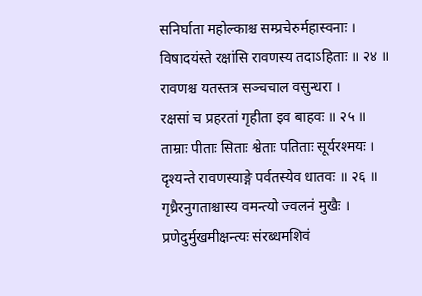सनिर्घाता महोल्काश्च सम्प्रचेरुर्महास्वनाः ।
विषादयंस्ते रक्षांसि रावणस्य तदाऽहिताः ॥ २४ ॥
रावणश्च यतस्तत्र सञ्चचाल वसुन्धरा ।
रक्षसां च प्रहरतां गृहीता इव बाहवः ॥ २५ ॥
ताम्राः पीताः सिताः श्वेताः पतिताः सूर्यरश्मयः ।
दृश्यन्ते रावणस्याङ्गे पर्वतस्येव धातवः ॥ २६ ॥
गृध्रैरनुगताश्चास्य वमन्त्यो ज्वलनं मुखैः ।
प्रणेदुर्मुखमीक्षन्त्यः संरब्धमशिवं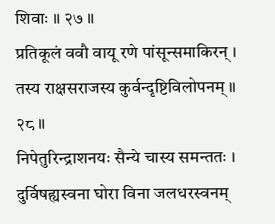शिवाः ॥ २७ ॥
प्रतिकूलं ववौ वायू रणे पांसून्समाकिरन् ।
तस्य राक्षसराजस्य कुर्वन्दृष्टिविलोपनम् ॥ २८ ॥
निपेतुरिन्द्राशनयः सैन्ये चास्य समन्ततः ।
दुर्विषह्यस्वना घोरा विना जलधरस्वनम्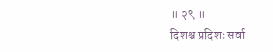॥ २९ ॥
दिशश्च प्रदिशः सर्वा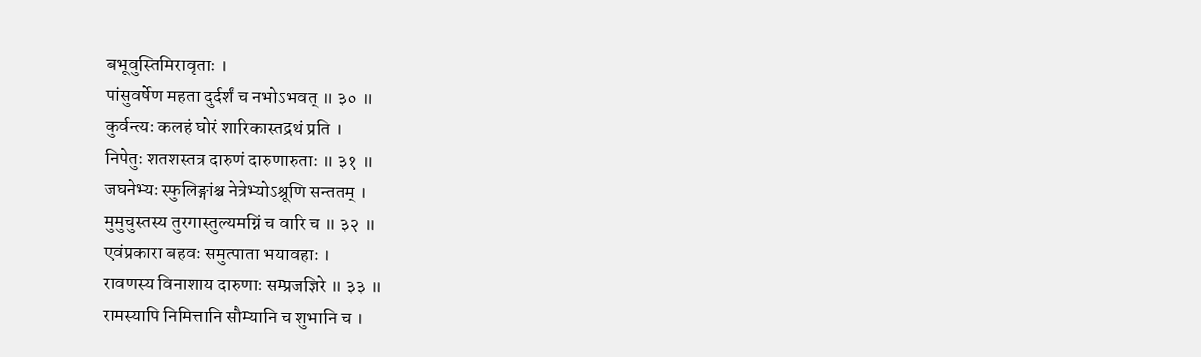बभूवुस्तिमिरावृताः ।
पांसुवर्षेण महता दुर्दर्शं च नभोऽभवत् ॥ ३० ॥
कुर्वन्त्यः कलहं घोरं शारिकास्तद्रथं प्रति ।
निपेतुः शतशस्तत्र दारुणं दारुणारुताः ॥ ३१ ॥
जघनेभ्यः स्फुलिङ्गांश्च नेत्रेभ्योऽश्रूणि सन्ततम् ।
मुमुचुस्तस्य तुरगास्तुल्यमग्निं च वारि च ॥ ३२ ॥
एवंप्रकारा बहवः समुत्पाता भयावहाः ।
रावणस्य विनाशाय दारुणाः सम्प्रजज्ञिरे ॥ ३३ ॥
रामस्यापि निमित्तानि सौम्यानि च शुभानि च ।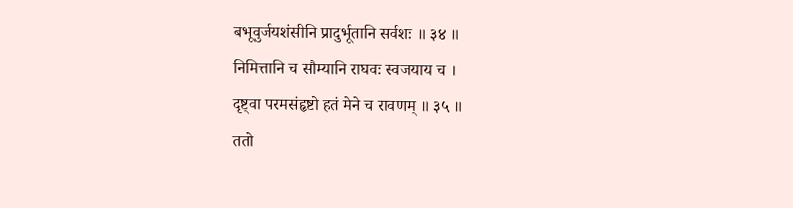बभूवुर्जयशंसीनि प्रादुर्भूतानि सर्वशः ॥ ३४ ॥
निमित्तानि च सौम्यानि राघवः स्वजयाय च ।
दृष्ट्वा परमसंहृष्टो हतं मेने च रावणम् ॥ ३५ ॥
ततो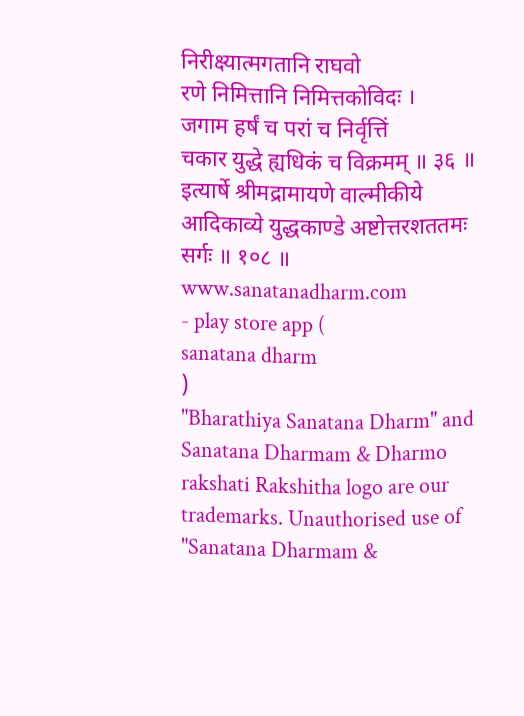निरीक्ष्यात्मगतानि राघवो
रणे निमित्तानि निमित्तकोविदः ।
जगाम हर्षं च परां च निर्वृत्तिं
चकार युद्धे ह्यधिकं च विक्रमम् ॥ ३६ ॥
इत्यार्षे श्रीमद्रामायणे वाल्मीकीये आदिकाव्ये युद्धकाण्डे अष्टोत्तरशततमः सर्गः ॥ १०८ ॥
www.sanatanadharm.com
- play store app (
sanatana dharm
)
"Bharathiya Sanatana Dharm" and Sanatana Dharmam & Dharmo rakshati Rakshitha logo are our trademarks. Unauthorised use of "Sanatana Dharmam &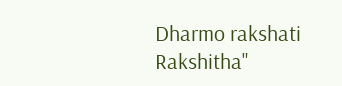Dharmo rakshati Rakshitha"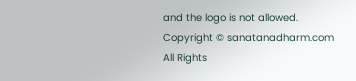and the logo is not allowed. Copyright © sanatanadharm.com All Rights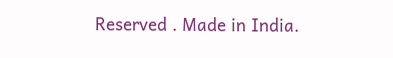Reserved . Made in India.